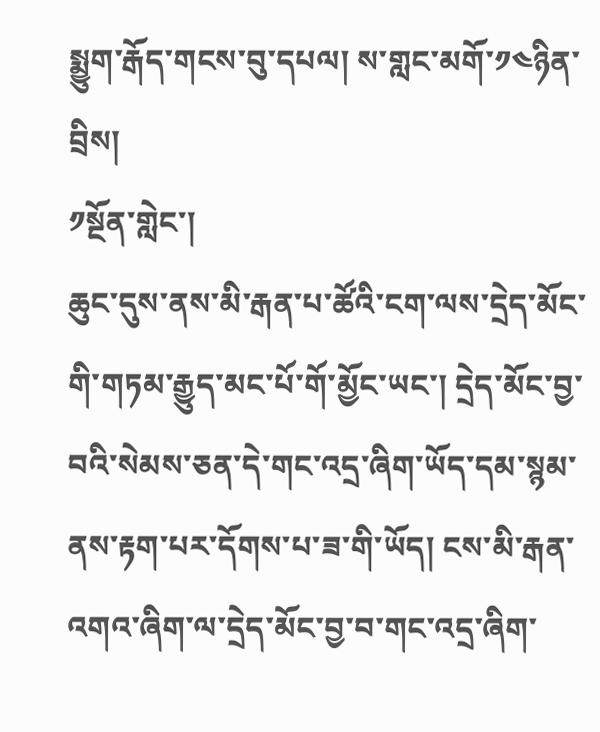སྨྱུག་རྒོད་གངས་བུ་དཔལ། ས་གླང་མགོ་༡༤ཉིན་བྲིས།
༡སྔོན་གླེང་།
ཆུང་དུས་ནས་མི་རྒན་པ་ཚོའི་ངག་ལས་དྲེད་མོང་གི་གཏམ་རྒྱུད་མང་པོ་གོ་མྱོང་ཡང་། དྲེད་མོང་བྱ་བའི་སེམས་ཅན་དེ་གང་འདྲ་ཞིག་ཡོད་དམ་སྙམ་ནས་རྟག་པར་དོགས་པ་ཟ་གི་ཡོད། ངས་མི་རྒན་འགའ་ཞིག་ལ་དྲེད་མོང་བྱ་བ་གང་འདྲ་ཞིག་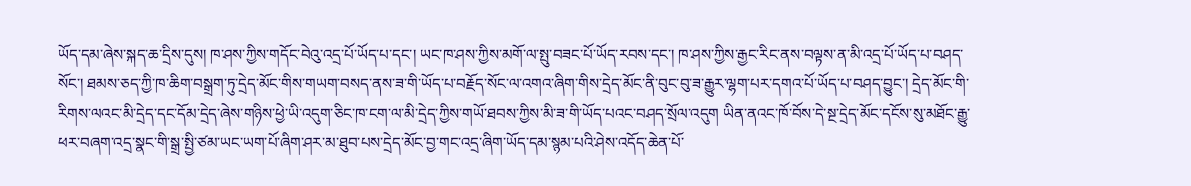ཡོད་དམ་ཞེས་སྐད་ཆ་དྲིས་དུས། ཁ་ཤས་ཀྱིས་གདོང་བེའུ་འདྲ་པོ་ཡོད་པ་དང་། ཡང་ཁ་ཤས་ཀྱིས་མགོ་ལ་སྤུ་བཟང་པོ་ཡོད་རབས་དང་། ཁ་ཤས་ཀྱིས་རྒྱང་རིང་ནས་བལྟས་ན་མི་འདྲ་པོ་ཡོད་པ་བཤད་སོང་། ཐམས་ཅད་ཀྱི་ཁ་ཆིག་བསྒྲག་ཏུ་དྲེད་མོང་གིས་གཡག་བསད་ནས་ཟ་གི་ཡོད་པ་བརྗོད་སོང་ལ་འགའ་ཞིག་གིས་དྲེད་མོང་ནི་བུང་བུ་ཟ་རྒྱུར་ལྷག་པར་དགའ་པོ་ཡོད་པ་བཤད་བྱུང་། དྲེད་མོང་གི་རིགས་ལའང་མི་དྲེད་དང་དོམ་དྲེད་ཞེས་གཉིས་ཕྱེ་ཡི་འདུག་ཅིང་ཁ་ངག་ལ་མི་དྲེད་ཀྱིས་གཡོ་ཐབས་ཀྱིས་མི་ཟ་གི་ཡོད་པའང་བཤད་སྲོལ་འདུག ཡིན་ནའང་ཁོ་བོས་དེ་སྔ་དྲེད་མོང་དངོས་སུ་མཐོང་རྒྱུ་ཕར་བཞག་འདྲ་སྣང་གི་སྒྲ་སྤྱི་ཙམ་ཡང་ཡག་པོ་ཞིག་ཤར་མ་ཐུབ་པས་དྲེད་མོང་བྱ་གང་འདྲ་ཞིག་ཡོད་དམ་སྙམ་པའི་ཤེས་འདོད་ཆེན་པོ་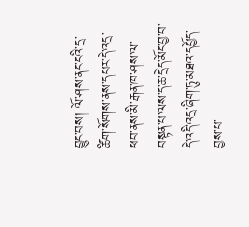བྱུང་བས། ལོ་ཤས་ནང་ངའི་དྲ་ཚིག་སོགས་ནས་དཔར་དེ་འདྲ་ཕབ་ནས་མི་རྒན་ཁ་ཤས་ལ་བསྟན་པ་ལས་ད་ཆ་དྲེད་མོང་བྱ་བ་དེ་འདི་འདྲ་ཞིག་ཏུ་མཐའ་དཔྱོད་བྱས་པ་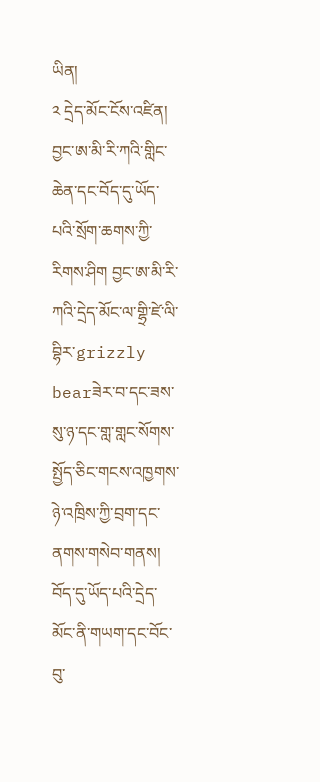ཡིན།
༢ དྲེད་མོང་ངོས་འཛིན།
བྱང་ཨ་མི་རི་ཀའི་གླིང་ཆེན་དང་བོད་དུ་ཡོད་པའི་སྲོག་ཆགས་ཀྱི་རིགས་ཤིག བྱང་ཨ་མི་རི་ཀའི་དྲེད་མོང་ལ་གྷྲི་ཛེ་ལི་བྷིར་grizzly bearཟེར་བ་དང་ཟས་སུ་ཉ་དང་གླ་གླང་སོགས་སྤྱོད་ཅིང་གངས་འཁྱགས་ཉེ་འཁྲིས་ཀྱི་བྲག་དང་ནགས་གསེབ་གནས། བོད་དུ་ཡོད་པའི་དྲེད་མོང་ནི་གཡག་དང་བོང་བུ་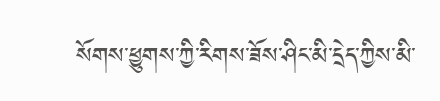སོགས་ཕྱུགས་ཀྱི་རིགས་ཟོས་ཤིང་མི་དྲེད་ཀྱིས་མི་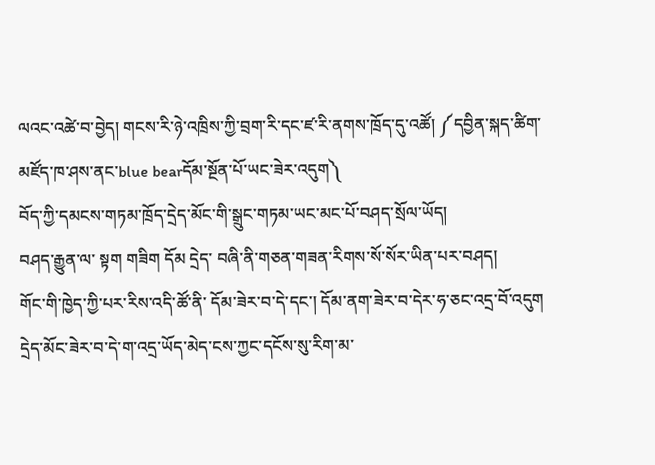ལའང་འཚེ་བ་བྱེད། གངས་རི་ཉེ་འཁྲིས་ཀྱི་བྲག་རི་དང་ཛ་རི་ནགས་ཁྲོད་དུ་འཚོ། ༼དབྱིན་སྐད་ཚིག་མཛོད་ཁ་ཤས་ནང་blue bearདོམ་སྔོན་པོ་ཡང་ཟེར་འདུག༽
བོད་ཀྱི་དམངས་གཏམ་ཁྲོད་དྲེད་མོང་གི་སྒྲུང་གཏམ་ཡང་མང་པོ་བཤད་སྲོལ་ཡོད།
བཤད་རྒྱུན་ལ་ སྟག གཟིག དོམ དྲེད་ བཞི་ནི་གཅན་གཟན་རིགས་སོ་སོར་ཡིན་པར་བཤད།
གོང་གི་ཁྱེད་ཀྱི་པར་རིས་འདི་ཚོ་ནི་ དོམ་ཟེར་བ་དེ་དང་། དོམ་ནག་ཟེར་བ་དེར་ཧ་ཅང་འདྲ་བོ་འདུག
དྲེད་མོང་ཟེར་བ་དེ་ག་འདྲ་ཡོད་མེད་ངས་ཀྱང་དངོས་སུ་རིག་མ་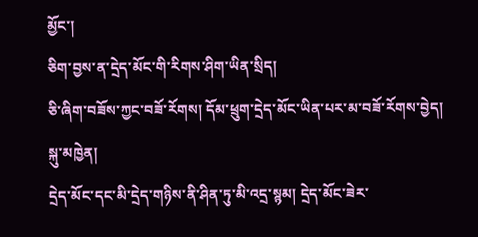མྱོང་།
ཅིག་བྱས་ན་དྲེད་མོང་གི་རིགས་ཤིག་ཡིན་སྲིད།
ཅི་ཞིག་བཟོས་ཀྱང་བཟོ་རོགས། དོམ་ཕྲུག་དྲེད་མོང་ཡིན་པར་མ་བཟོ་རོགས་བྱེད།
སྐུ་མཁྱེན།
དྲེད་མོང་དང་མི་དྲེད་གཉིས་ནི་ཤིན་ཏུ་མི་འདྲ་སྙམ། དྲེད་མོང་ཟེར་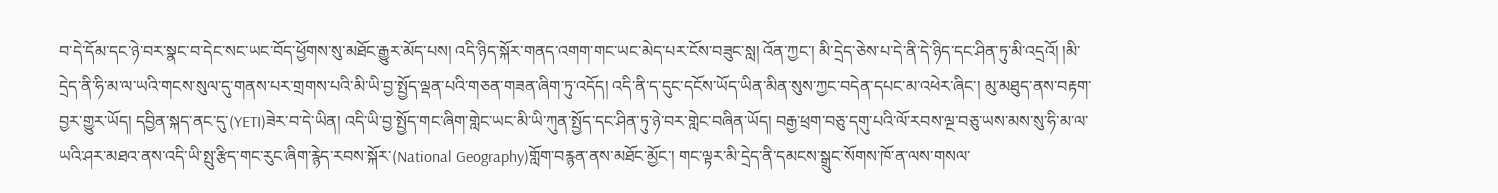བ་དེ་དོམ་དང་ཉེ་བར་སྣང་བ་དེང་སང་ཡང་བོད་ཕྱོགས་སུ་མཐོང་རྒྱུར་མོད་པས། འདི་ཉིད་སྐོར་གནད་འགག་གང་ཡང་མེད་པར་ངོས་བཟུང་སླ། འོན་ཀྱང་། མི་དྲེད་ཅེས་པ་དེ་ནི་དེ་ཉིད་དང་ཤིན་ཏུ་མི་འདྲའོ། །མི་དྲེད་ནི་ཧི་མ་ལ་ཡའི་གངས་སུལ་དུ་གནས་པར་གྲགས་པའི་མི་ཡི་བྱ་སྤྱོད་ལྡན་པའི་གཅན་གཟན་ཞིག་ཏུ་འདོད། འདི་ནི་ད་དུང་དངོས་ཡོད་ཡིན་མིན་སུས་ཀྱང་བདེན་དཔང་མ་འཕེར་ཞིང་། མུ་མཐུད་ནས་བརྟག་བྱར་གྱུར་ཡོད། དབྱིན་སྐད་ནང་དུ་(YETI)ཟེར་བ་དེ་ཡིན། འདི་ཡི་བྱ་སྤྱོད་གང་ཞིག་གླེང་ཡང་མི་ཡི་ཀུན་སྤྱོད་དང་ཤིན་ཏུ་ཉེ་བར་གླེང་བཞིན་ཡོད། བརྒྱ་ཕྲག་བཅུ་དགུ་པའི་ལོ་རབས་ལྔ་བཅུ་ཡས་མས་སུ་ཧི་མ་ལ་ཡའི་ཤར་མཐའ་ནས་འདི་ཡི་སྤུ་རྩིད་གང་རུང་ཞིག་རྙེད་རབས་སྐོར་(National Geography)གློག་བརྙན་ནས་མཐོང་མྱོང་། གང་ལྟར་མི་དྲེད་ནི་དམངས་སྒྲུང་སོགས་ཁོ་ན་ལས་གསལ་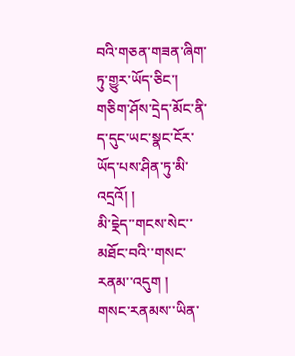བའི་གཅན་གཟན་ཞིག་ཏུ་གྱུར་ཡོད་ཅིང་། གཅིག་ཤོས་དྲེད་མོང་ནི་ད་དུང་ཡང་སྣང་ངོར་ཡོད་པས་ཤིན་ཏུ་མི་འདྲའོ། །
མི་དྼེད་་གངས་སེང་་མཐོང་བའི་་གསང་རནམ་་འདུག །
གསང་རནམས་་ཡིན་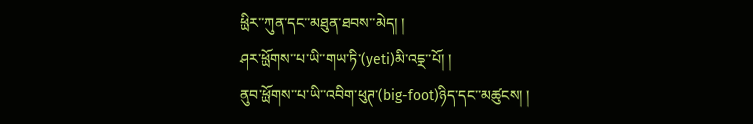ཕྻིར་་ཀུན་དང་་མཐུན་ཐབས་་མེད། །
ཤར་ཕྻོགས་་པ་ཡི་་གཡ་ཏི་(yeti)མི་འདྼ་་པོ། །
ནུབ་ཕྻོགས་་པ་ཡི་་འབིག་ཕུཊ་(big-foot)ཉིད་དང་་མཚུངས། །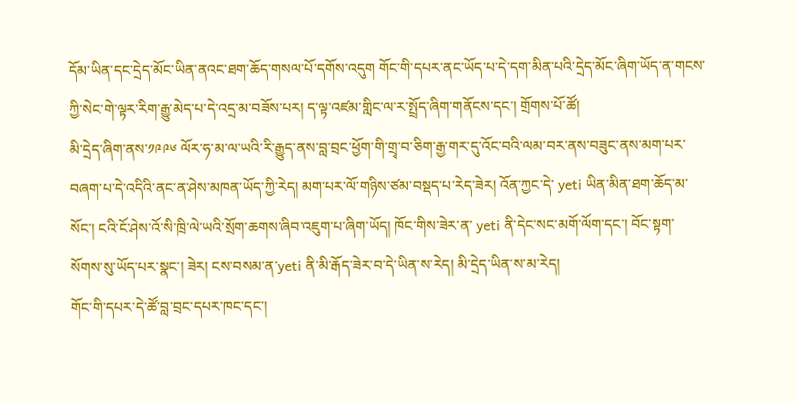དོམ་ཡིན་དང་དྲེད་མོང་ཡིན་ནའང་ཐག་ཆོད་གསལ་པོ་དགོས་འདུག གོང་གི་དཔར་ནང་ཡོད་པ་དེ་དག་མིན་པའི་དྲེད་མོང་ཞིག་ཡོད་ན་གངས་ཀྱི་སེང་གེ་ལྟར་རིག་རྒྱུ་མེད་པ་དེ་འདྲ་མ་བཟོས་པར། ད་ལྟ་འཛམ་གླིང་ལ་ར་སྤྲོད་ཞིག་གནོངས་དང་། གྲོགས་པོ་ཚོ།
མི་དྲེད་ཞིག་ནས་༡༩༩༦ ལོར་ཧ་མ་ལ་ཡའི་རི་རྒྱུད་ནས་བླ་བྲང་ཕྱོག་གི་གྲྭ་བ་ཅིག་རྒྱ་གར་དུ་འོང་བའི་ལམ་བར་ནས་བཟུང་ནས་མག་པར་བཞག་པ་དེ་འདིའི་ནང་ན་ཤེས་མཁན་ཡོད་ཀྱི་རེད། མག་པར་ལོ་གཉིས་ཙམ་བསྡད་པ་རེད་ཟེར། འོན་ཀྱང་དེ་ yeti ཡིན་མིན་ཐག་ཆོད་མ་སོང་། ངའི་ངོ་ཤེས་འོ་སི་ཁྲི་ལེ་ཡའི་སྲོག་ཆགས་ཞིབ་འཇུག་པ་ཞིག་ཡོད། ཁོང་གིས་ཟེར་ན་ yeti ནི་དེང་སང་མགོ་ལོག་དང་། བོང་སྟག་སོགས་སུ་ཡོད་པར་སྣང་། ཟེར། ངས་བསམ་ན་yeti ནི་མི་རྒོད་ཟེར་བ་དེ་ཡིན་ས་རེད། མི་དྲེད་ཡིན་ས་མ་རེད།
གོང་གི་དཔར་དེ་ཚོ་བླ་བྲང་དཔར་ཁང་དང་།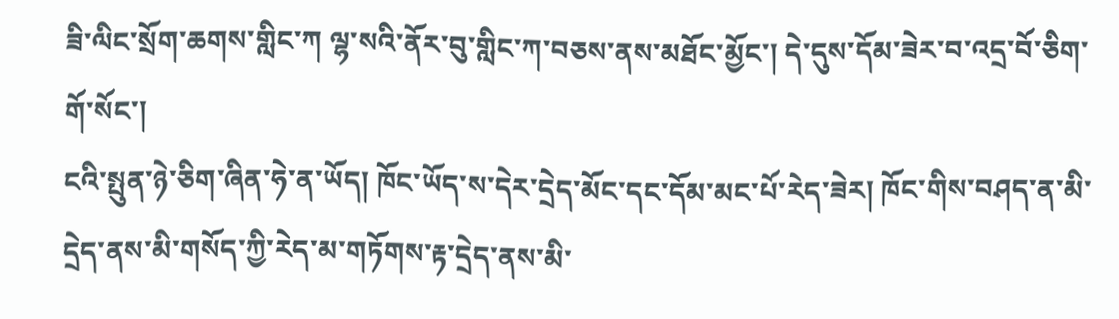ཟི་ལིང་སྲོག་ཆགས་གླིང་ཀ ལྷ་སའི་ནོར་བུ་གླིང་ཀ་བཅས་ནས་མཐོང་མྱོང་། དེ་དུས་དོམ་ཟེར་བ་འདྲ་བོ་ཅིག་གོ་སོང་།
ངའི་སྤུན་ཉེ་ཅིག་ཞིན་ཧེ་ན་ཡོད། ཁོང་ཡོད་ས་དེར་དྲེད་མོང་དང་དོམ་མང་པོ་རེད་ཟེར། ཁོང་གིས་བཤད་ན་མི་དྲེད་ནས་མི་གསོད་ཀྱི་རེད་མ་གཏོགས་རྟ་དྲེད་ནས་མི་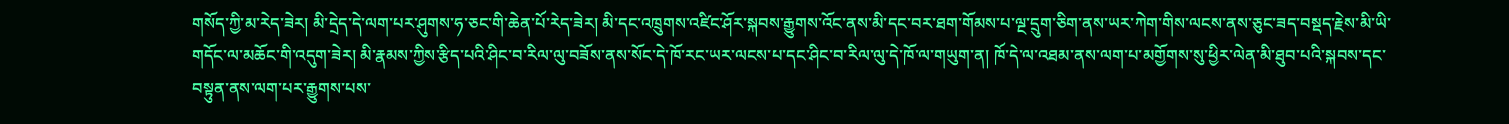གསོད་ཀྱི་མ་རེད་ཟེར། མི་དྲེད་དེ་ལག་པར་ཤུགས་ཧ་ཅང་གི་ཆེན་པོ་རེད་ཟེར། མི་དང་འཁྲུགས་འཛིང་ཤོར་སྐབས་རྒྱུགས་འོང་ནས་མི་དང་བར་ཐག་གོམས་པ་ལྔ་དྲུག་ཅིག་ནས་ཡར་ཀེག་གིས་ལངས་ནས་ཅུང་ཟད་བསྡད་རྗེས་མི་ཡི་གདོང་ལ་མཆོང་གི་འདུག་ཟེར། མི་རྣམས་ཀྱིས་རྩིད་པའི་ཤིང་བ་རིལ་ལུ་བཟོས་ནས་སོང་དེ་ཁོ་རང་ཡར་ལངས་པ་དང་ཤིང་བ་རིལ་ལུ་དེ་ཁོ་ལ་གཡུག་ན། ཁོ་དེ་ལ་འཐམ་ནས་ལག་པ་མགྱོགས་སུ་ཕྱིར་ལེན་མི་ཐུབ་པའི་སྐབས་དང་བསྟུན་ནས་ལག་པར་རྒྱུགས་པས་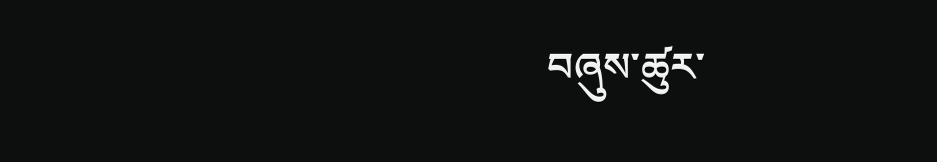བཞུས་ཚུར་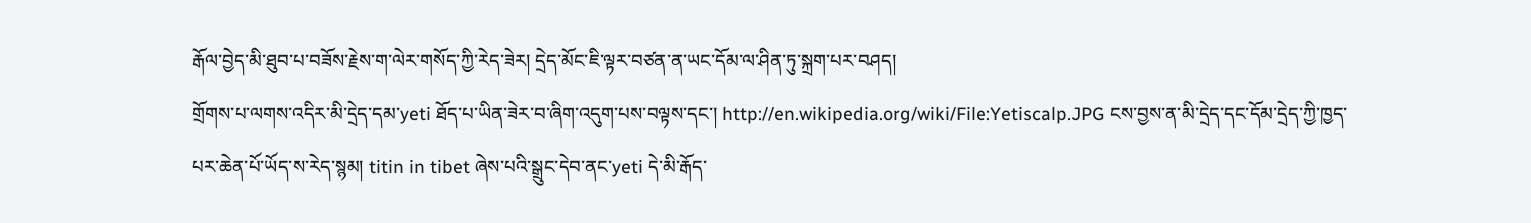རྒོལ་བྱེད་མི་ཐུབ་པ་བཟོས་རྗེས་ག་ལེར་གསོད་ཀྱི་རེད་ཟེར། དྲེད་མོང་ཇི་ལྟར་བཙན་ན་ཡང་དོམ་ལ་ཤིན་ཏུ་སྐྲག་པར་བཤད།
གྲོགས་པ་ལགས་འདིར་མི་དྲེད་དམ་yeti ཐོད་པ་ཡིན་ཟེར་བ་ཞིག་འདུག་པས་བལྟས་དང་། http://en.wikipedia.org/wiki/File:Yetiscalp.JPG ངས་བྱས་ན་མི་དྲེད་དང་དོམ་དྲེད་ཀྱི་ཁྱད་པར་ཆེན་པོ་ཡོད་ས་རེད་སྙམ། titin in tibet ཞེས་པའི་སྒྲུང་དེབ་ནང་yeti དེ་མི་རྒོད་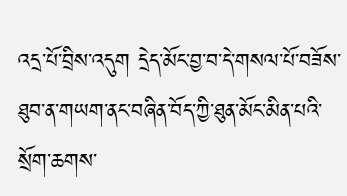འདྲ་པོ་བྲིས་འདུག དྲེད་མོང་བྱ་བ་དེ་གསལ་པོ་བཟོས་ཐུབ་ན་གཡག་ནང་བཞིན་བོད་ཀྱི་ཐུན་མོང་མིན་པའི་སྲོག་ཆགས་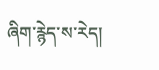ཞིག་རྙེད་ས་རེད།